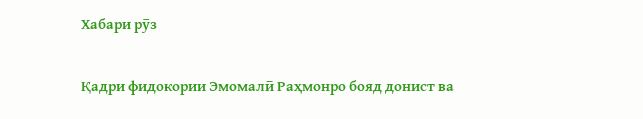Хабари рӯз

Қадри фидокории Эмомалӣ Раҳмонро бояд донист ва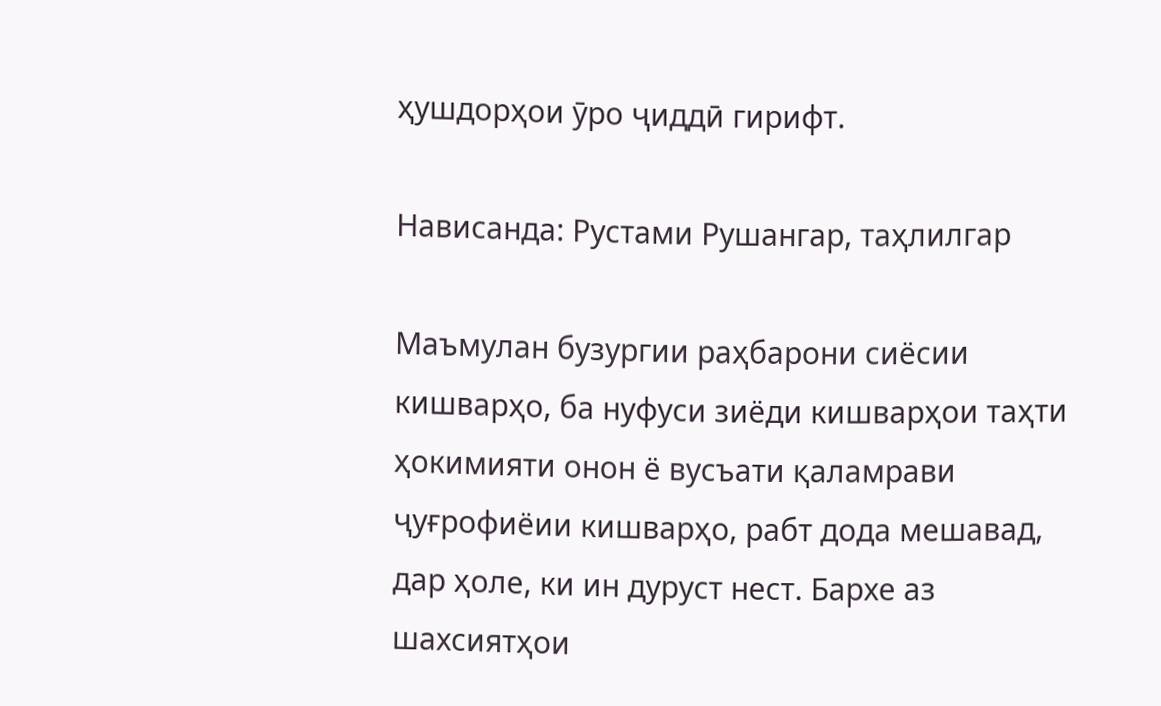ҳушдорҳои ӯро ҷиддӣ гирифт.

Нависанда: Рустами Рушангар, таҳлилгар

Маъмулан бузургии раҳбарони сиёсии кишварҳо, ба нуфуси зиёди кишварҳои таҳти ҳокимияти онон ё вусъати қаламрави ҷуғрофиёии кишварҳо, рабт дода мешавад, дар ҳоле, ки ин дуруст нест. Бархе аз шахсиятҳои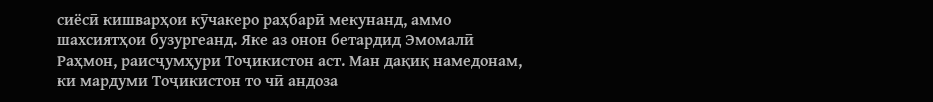сиёсӣ кишварҳои кӯчакеро раҳбарӣ мекунанд, аммо шахсиятҳои бузургеанд. Яке аз онон бетардид Эмомалӣ Раҳмон, раисҷумҳури Тоҷикистон аст. Ман дақиқ намедонам, ки мардуми Тоҷикистон то чӣ андоза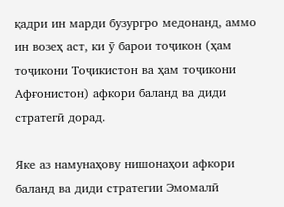қадри ин марди бузургро медонанд, аммо ин возеҳ аст, ки ӯ барои тоҷикон (ҳам тоҷикони Тоҷикистон ва ҳам тоҷикони Афғонистон) афкори баланд ва диди стратегӣ дорад.

Яке аз намунаҳову нишонаҳои афкори баланд ва диди стратегии Эмомалӣ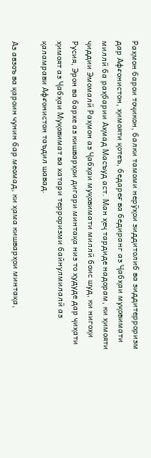Раҳмон барои тоҷикон, балки тамоми нерӯҳои зиддитолиб ва зиддитерроризм дар Афғонистон, ҳимояти қотеъ, бедареғ ва бедиранг аз Ҷабҳаи муқовимати миллӣ ба раҳбарии Аҳмад Масъуд аст. Ман ҳеҷ тардиде надорам, ки ҳимояти ҷиддии Эмомалӣ Раҳмон аз Ҷабҳаи муқовимати миллӣ боис шуд, ки нигоҳи Русия, Эрон ва бархе аз кишварҳои дигари минтақа низ то ҳудуде дар ҷиҳати ҳимоят аз Ҷабҳаи Муқовимат ва хатари терроризми байнулмилалӣ аз қаламрави Афғонистон таъдил шавад.

Аз авзоъ ва қароин чунин бар меомад, ки ҳама кишварҳои минтақа,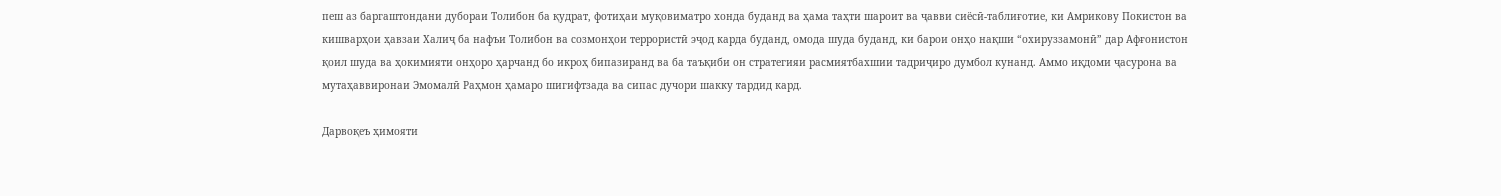пеш аз баргаштондани дубораи Толибон ба қудрат, фотиҳаи муқовиматро хонда буданд ва ҳама таҳти шароит ва ҷавви сиёсӣ-таблиғотие, ки Амрикову Покистон ва кишварҳои ҳавзаи Халиҷ ба нафъи Толибон ва созмонҳои террористӣ эҷод карда буданд, омода шуда буданд, ки барои онҳо нақши “охируззамонӣ” дар Афғонистон қоил шуда ва ҳокимияти онҳоро ҳарчанд бо икроҳ бипазиранд ва ба таъқиби он стратегияи расмиятбахшии тадриҷиро думбол кунанд. Аммо иқдоми ҷасурона ва мутаҳаввиронаи Эмомалӣ Раҳмон ҳамаро шигифтзада ва сипас дучори шакку тардид кард.

Дарвоқеъ ҳимояти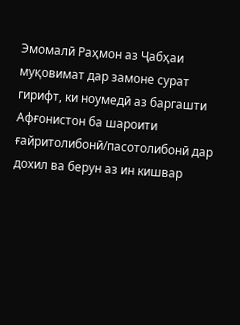Эмомалӣ Раҳмон аз Ҷабҳаи муқовимат дар замоне сурат гирифт, ки ноумедӣ аз баргашти Афғонистон ба шароити ғайритолибонӣ/пасотолибонӣ дар дохил ва берун аз ин кишвар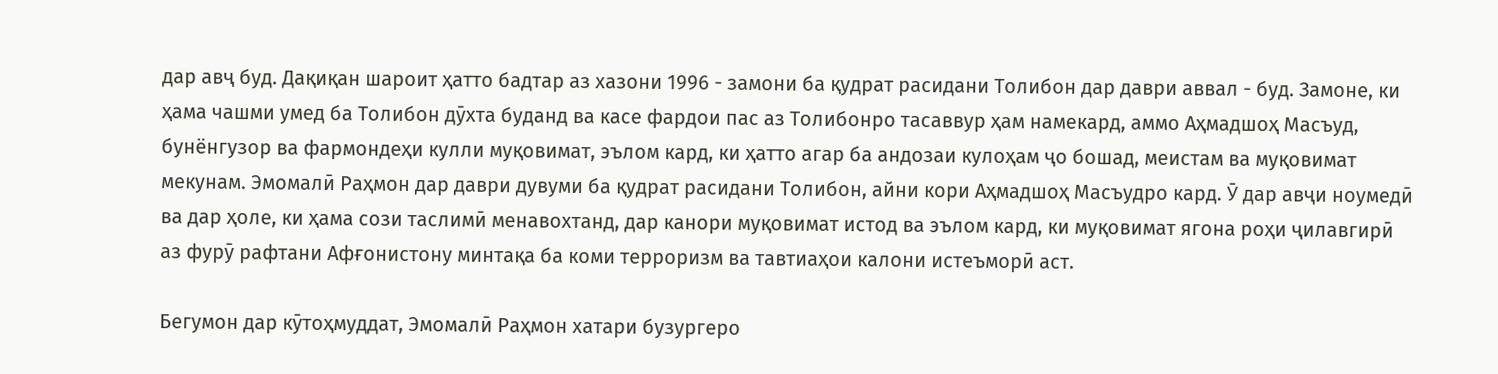дар авҷ буд. Дақиқан шароит ҳатто бадтар аз хазони 1996 - замони ба қудрат расидани Толибон дар даври аввал - буд. Замоне, ки ҳама чашми умед ба Толибон дӯхта буданд ва касе фардои пас аз Толибонро тасаввур ҳам намекард, аммо Аҳмадшоҳ Масъуд, бунёнгузор ва фармондеҳи кулли муқовимат, эълом кард, ки ҳатто агар ба андозаи кулоҳам ҷо бошад, меистам ва муқовимат мекунам. Эмомалӣ Раҳмон дар даври дувуми ба қудрат расидани Толибон, айни кори Аҳмадшоҳ Масъудро кард. Ӯ дар авҷи ноумедӣ ва дар ҳоле, ки ҳама сози таслимӣ менавохтанд, дар канори муқовимат истод ва эълом кард, ки муқовимат ягона роҳи ҷилавгирӣ аз фурӯ рафтани Афғонистону минтақа ба коми терроризм ва тавтиаҳои калони истеъморӣ аст.

Бегумон дар кӯтоҳмуддат, Эмомалӣ Раҳмон хатари бузургеро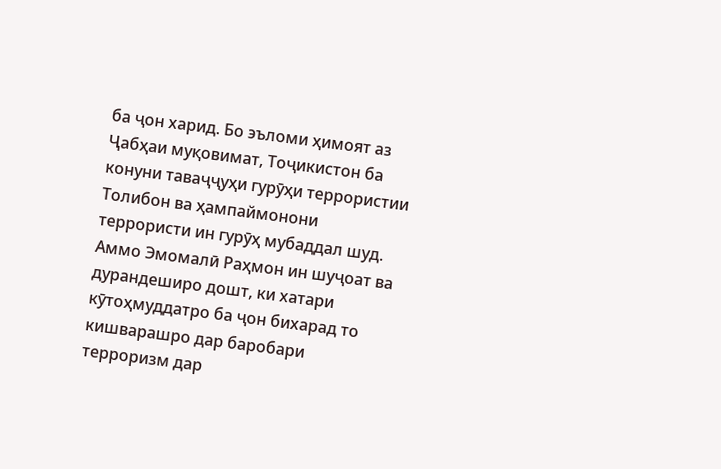ба ҷон харид. Бо эъломи ҳимоят аз Ҷабҳаи муқовимат, Тоҷикистон ба конуни таваҷҷуҳи гурӯҳи террористии Толибон ва ҳампаймонони террористи ин гурӯҳ мубаддал шуд. Аммо Эмомалӣ Раҳмон ин шуҷоат ва дурандеширо дошт, ки хатари кӯтоҳмуддатро ба ҷон бихарад то кишварашро дар баробари терроризм дар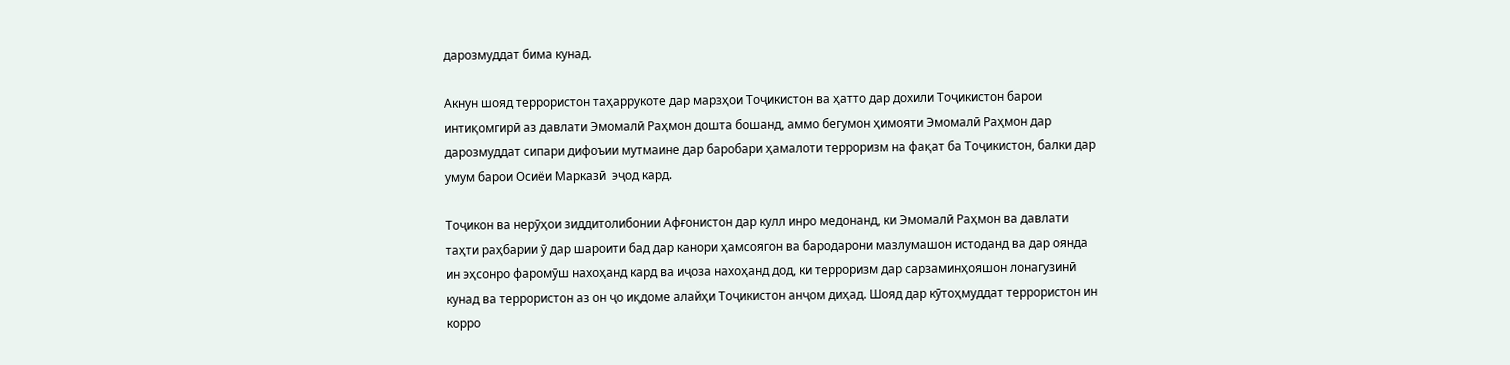дарозмуддат бима кунад.

Акнун шояд террористон таҳаррукоте дар марзҳои Тоҷикистон ва ҳатто дар дохили Тоҷикистон барои интиқомгирӣ аз давлати Эмомалӣ Раҳмон дошта бошанд, аммо бегумон ҳимояти Эмомалӣ Раҳмон дар дарозмуддат сипари дифоъии мутмаине дар баробари ҳамалоти терроризм на фақат ба Тоҷикистон, балки дар умум барои Осиёи Марказӣ  эҷод кард.

Тоҷикон ва нерӯҳои зиддитолибонии Афғонистон дар кулл инро медонанд, ки Эмомалӣ Раҳмон ва давлати таҳти раҳбарии ӯ дар шароити бад дар канори ҳамсоягон ва бародарони мазлумашон истоданд ва дар оянда ин эҳсонро фаромӯш нахоҳанд кард ва иҷоза нахоҳанд дод, ки терроризм дар сарзаминҳояшон лонагузинӣ кунад ва террористон аз он ҷо иқдоме алайҳи Тоҷикистон анҷом диҳад. Шояд дар кӯтоҳмуддат террористон ин корро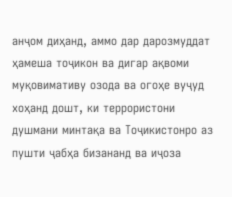анҷом диҳанд, аммо дар дарозмуддат ҳамеша тоҷикон ва дигар ақвоми муқовимативу озода ва огоҳе вуҷуд хоҳанд дошт, ки террористони душмани минтақа ва Тоҷикистонро аз пушти ҷабҳа бизананд ва иҷоза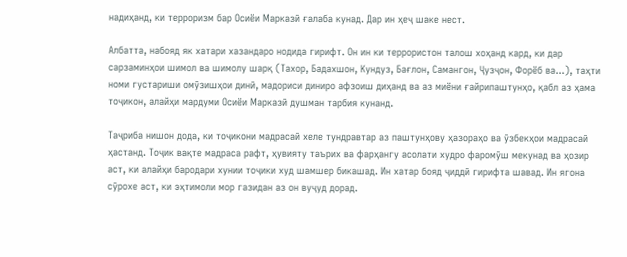надиҳанд, ки терроризм бар Осиёи Марказӣ ғалаба кунад. Дар ин ҳеҷ шаке нест.

Албатта, набояд як хатари хазандаро нодида гирифт. Он ин ки террористон талош хоҳанд кард, ки дар сарзаминҳои шимол ва шимолу шарқ (Тахор, Бадахшон, Кундуз, Бағлон, Самангон, Ҷузҷон, Форёб ва...), таҳти номи густариши омӯзишҳои динӣ, мадориси диниро афзоиш диҳанд ва аз миёни ғайрипаштунҳо, қабл аз ҳама тоҷикон, алайҳи мардуми Осиёи Марказӣ душман тарбия кунанд.

Таҷриба нишон дода, ки тоҷикони мадрасаӣ хеле тундравтар аз паштунҳову ҳазораҳо ва ӯзбекҳои мадрасаӣ ҳастанд. Тоҷик вақте мадраса рафт, ҳувияту таърих ва фарҳангу асолати худро фаромӯш мекунад ва ҳозир аст, ки алайҳи бародари хунии тоҷики худ шамшер бикашад. Ин хатар бояд ҷиддӣ гирифта шавад. Ин ягона сӯрохе аст, ки эҳтимоли мор газидан аз он вуҷуд дорад.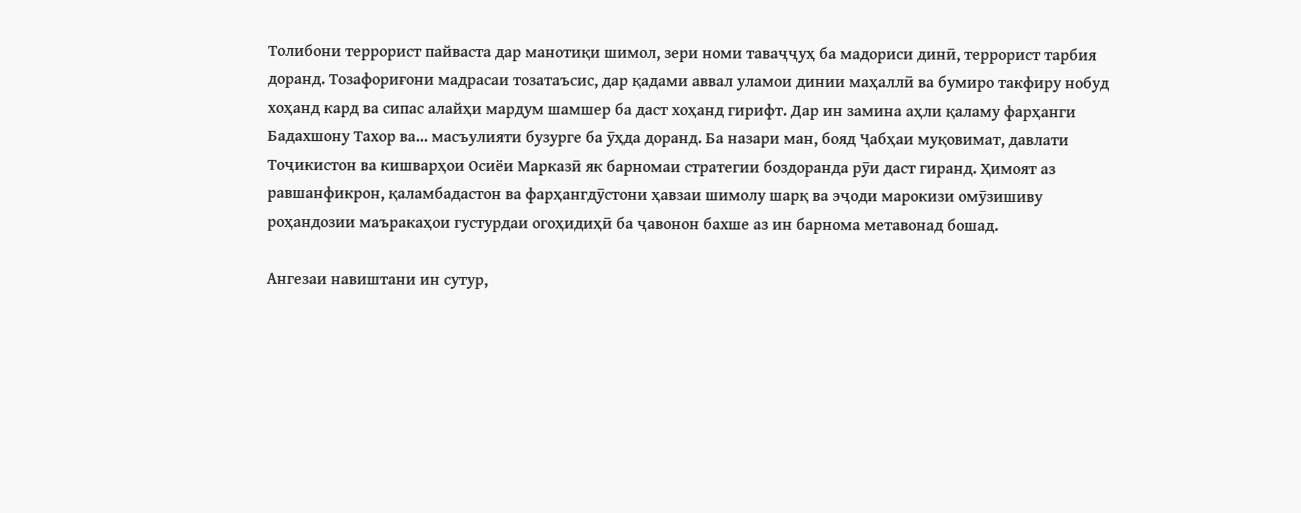Толибони террорист пайваста дар манотиқи шимол, зери номи таваҷҷуҳ ба мадориси динӣ, террорист тарбия доранд. Тозафориғони мадрасаи тозатаъсис, дар қадами аввал уламои динии маҳаллӣ ва бумиро такфиру нобуд хоҳанд кард ва сипас алайҳи мардум шамшер ба даст хоҳанд гирифт. Дар ин замина аҳли қаламу фарҳанги Бадахшону Тахор ва... масъулияти бузурге ба ӯҳда доранд. Ба назари ман, бояд Ҷабҳаи муқовимат, давлати Тоҷикистон ва кишварҳои Осиёи Марказӣ як барномаи стратегии боздоранда рӯи даст гиранд. Ҳимоят аз равшанфикрон, қаламбадастон ва фарҳангдӯстони ҳавзаи шимолу шарқ ва эҷоди марокизи омӯзишиву роҳандозии маъракаҳои густурдаи огоҳидиҳӣ ба ҷавонон бахше аз ин барнома метавонад бошад.

Ангезаи навиштани ин сутур,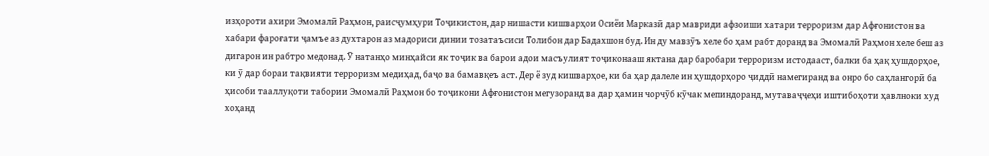изҳороти ахири Эмомалӣ Раҳмон, раисҷумҳури Тоҷикистон, дар нишасти кишварҳои Осиёи Марказӣ дар мавриди афзоиши хатари терроризм дар Афғонистон ва хабари фароғати ҷамъе аз духтарон аз мадориси динии тозатаъсиси Толибон дар Бадахшон буд. Ин ду мавзӯъ хеле бо ҳам рабт доранд ва Эмомалӣ Раҳмон хеле беш аз дигарон ин рабтро медонад. Ӯ натанҳо минҳайси як тоҷик ва барои адои масъулият тоҷиконааш яктана дар баробари терроризм истодааст, балки ба ҳақ ҳушдорҳое, ки ӯ дар бораи тақвияти терроризм медиҳад, баҷо ва бамавқеъ аст. Дер ё зуд кишварҳое, ки ба ҳар далеле ин ҳушдорҳоро ҷиддӣ намегиранд ва онро бо саҳлангорӣ ба ҳисоби тааллуқоти табории Эмомалӣ Раҳмон бо тоҷикони Афғонистон мегузоранд ва дар ҳамин чорчӯб кӯчак мепиндоранд, мутаваҷҷеҳи иштибоҳоти ҳавлноки худ хоҳанд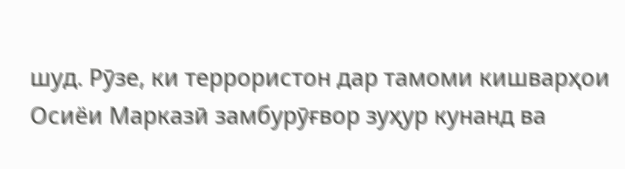шуд. Рӯзе, ки террористон дар тамоми кишварҳои Осиёи Марказӣ замбурӯғвор зуҳур кунанд ва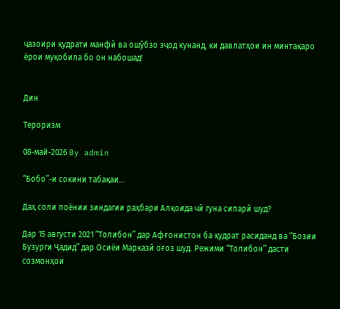ҷазоири қудрати манфӣ ва ошӯбзо эҷод кунанд, ки давлатҳои ин минтақаро ёрои муқобила бо он набошад!


Дин

Тероризм

08-май-2026 By admin

“Бобо”-и сокини табақаи…

Даҳ соли поёнии зиндагии раҳбари Алқоида чӣ гуна сипарӣ шуд?

Дар 15 августи 2021 “Толибон” дар Афғонистон ба қудрат расиданд ва “Бозии Бузурги Ҷадид” дар Осиёи Марказӣ оғоз шуд. Режими “Толибон” дасти созмонҳои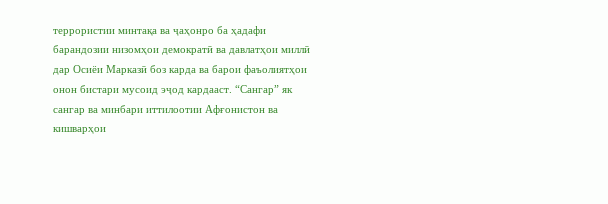террористии минтақа ва ҷаҳонро ба ҳадафи барандозии низомҳои демократӣ ва давлатҳои миллӣ дар Осиёи Марказӣ боз карда ва барои фаъолиятҳои онон бистари мусоид эҷод кардааст. “Сангар” як сангар ва минбари иттилоотии Афғонистон ва кишварҳои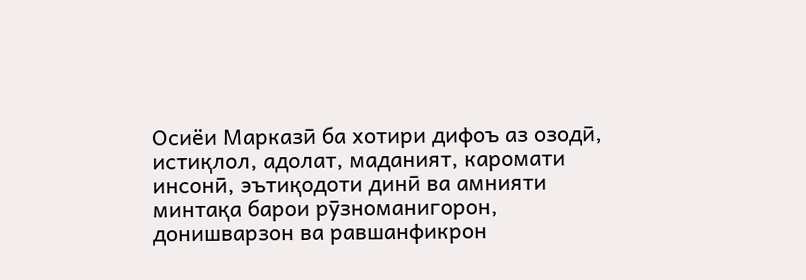Осиёи Марказӣ ба хотири дифоъ аз озодӣ, истиқлол, адолат, маданият, каромати инсонӣ, эътиқодоти динӣ ва амнияти минтақа барои рӯзноманигорон, донишварзон ва равшанфикрон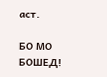аст.

БО МО БОШЕД!